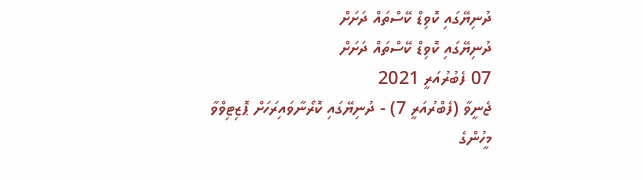ދުނިޔޭގައި ކޮވިޑް ކޭސްތައް ދަށަށް
ދުނިޔޭގައި ކޮވިޑް ކޭސްތައް ދަށަށް
07 ފެބުރުއަރީ 2021
ޖެނީވާ (ފެބްރުއަރީ 7) - ދުނިޔޭގައި ކޮރޯނާވައިރަހަށް ޕޮޒިޓިވްވާ މީހުންގެ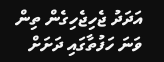އަދަދު ޖެހިޖެހިގެން ތިން ވަނަ ހަފުތާގައި ދަށަށް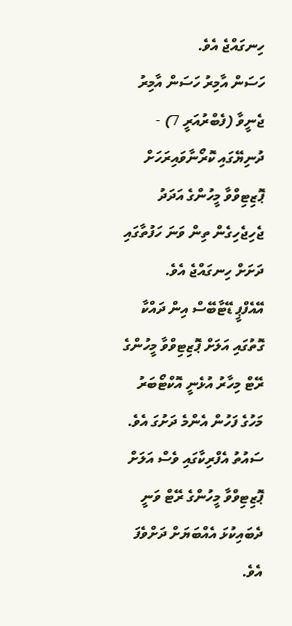ހިނގައްޖެ އެވެ.
ހަސަން އާމިރު ހަސަން އާމިރު
ޖެނީވާ (ފެބްރުއަރީ 7) - ދުނިޔޭގައި ކޮރޯނާވައިރަހަށް ޕޮޒިޓިވްވާ މީހުންގެ އަދަދު ޖެހިޖެހިގެން ތިން ވަނަ ހަފުތާގައި ދަށަށް ހިނގައްޖެ އެވެ.
އޭއެފްޕީ ޑޭޓާބޭސް އިން ދައްކާ ގޮތުގައި އަލަށް ޕޮޒިޓިވްވާ މީހުންގެ ރޭޓް މިހާރު އުޅެނީ އޮކްޓޯބަރު މަހުގެ ފަހުން އެންމެ ދަށުގަ އެވެ. ސައުތު އެފްރިކާގައި ވެސް އަލަށް ޕޮޒިޓިވްވާ މީހުންގެ ރޭޓް ވަނީ ދެބައިކުޅަ އެއްބަޔަށް ދަށްވެފަ އެވެ.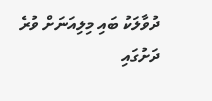ދުވާލަކު ބައި މިލިއަނަށް ވުރެ ދަށުގައި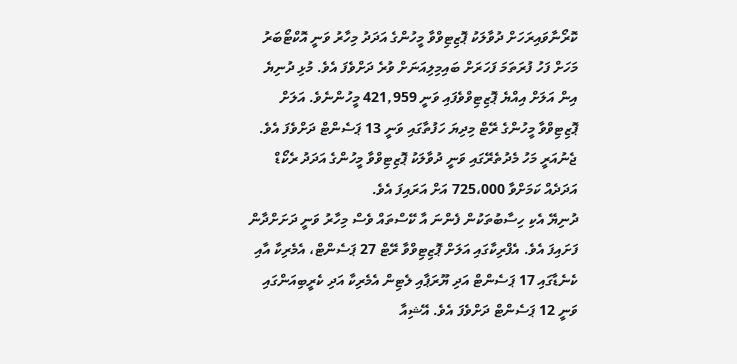ކޮރޯނާވައިރަހަށް ދުވާލަކު ޕޮޒިޓިވްވާ މީހުންގެ އަދަދު މިހާރު ވަނީ އޮކްޓޯބަރު މަހަށް ފަހު ފުރަތަމަ ފަހަރަށް ބައިމިލިއަނަށް ވުރެ ދަށްވެފަ އެވެ. މުޅި ދުނިޔެ އިން އަލަށް އިއްޔެ ޕޮޒިޓިވްވެފައި ވަނީ 421,959 މީހުންނެވެ. އަލަށް ޕޮޒިޓިވްވާ މީހުންގެ ރޭޓް މިދިޔަ ހަފުތާގައި ވަނީ 13 ޕަސެންޓް ދަށްވެފަ އެވެ. ޖެނުއަރީ މަހު މެދުތެރޭގައި ވަނީ ދުވާލަކު ޕޮޒިޓިވްވާ މީހުންގެ އަދަދު ރެކޯޑް އަދަދެއް ކަމަށްވާ 725،000 އަށް އަރައިފަ އެވެ.
ދުނިޔޭ އެކި ހިސާބުތަކުން ފެންނަ އާ ކޭސްތައް ވެސް މިހާރު ވަނީ ދަށަށްދާން ފަށައިފަ އެވެ. އެފްރިކާގައި އަލަށް ޕޮޒިޓިވްވާ ރޭޓް 27 ޕަސެންޓް، އެމެރިކާ އާއި ކެނެޑާގައި 17 ޕަސެންޓް އަދި ޔޫރަޕާއި ލެޓިން އެމެރިކާ އަދި ކެރީބިއަންގައި ވަނީ 12 ޕަސެންޓް ދަށްވެފަ އެވެ. އޭޝިއާ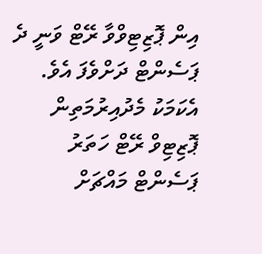އިން ޕޮޒިޓިވްވާ ރޭޓް ވަނީ ދެ ޕަސެންޓް ދަށްވެފަ އެވެ. އެކަމަކު މެދުއިރުމަތިން ޕޮޒިޓިވް ރޭޓް ހަތަރު ޕަސެންޓް މައްޗަށް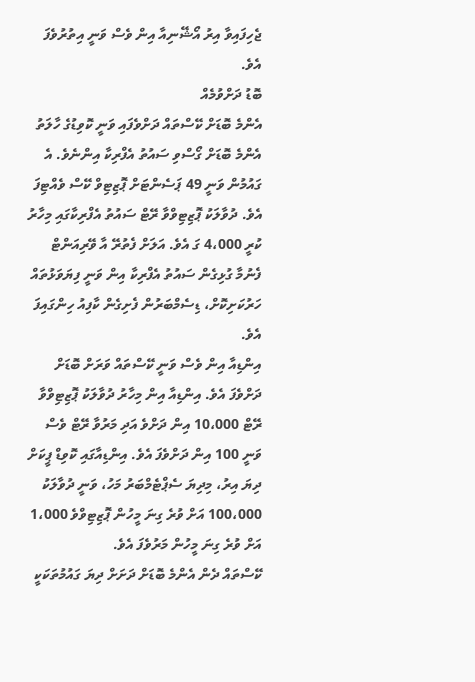ޖެހިފައިވާ އިރު އޯޝޭނިއާ އިން ވެސް ވަނީ އިތުރުވެފަ އެވެ.
ބޮޑު ދަށްވުމެއް
އެންމެ ބޮޑަށް ކޭސްތައް ދަށްވެފައި ވަނީ ކޮވިޑުގެ ހާލަތު އެންމެ ބޮޑަށް ގޯސްވި ސައުތު އެފްރިކާ އިންނެވެ. އެ ގައުމުން ވަނީ 49 ޕަސެންޓަށް ޕޮޒިޓިވް ކޭސް ވެއްޓިފަ އެވެ. ދުވާލަކު ޕޮޒިޓިވްވާ ރޭޓް ސައުތު އެފްރިކާގައި މިހާރު ކުރީ 4،000 ގަ އެވެ. އަލަށް ފެތުރޭ އާ ވޭރިއަންޓް ފެނުމާ ގުޅިގެން ސައުތު އެފްރިކާ އިން ވަނީ ފިޔަވަޅުތައް ހަރުކަށިކޮށް، ޑިސެމްބަރުން ފެށިގެން ކާފިއު ހިންގައިފަ އެވެ.
އިންޑިއާ އިން ވެސް ވަނީ ކޭސްތައް ވަރަށް ބޮޑަށް ދަށްވެފަ އެވެ. އިންޑިއާ އިން މިހާރު ދުވާލަކު ޕޮޒިޓިވްވާ ރޭޓް 10،000 އިން ދަށްވެ އަދި މަރުވާ ރޭޓް ވެސް ވަނީ 100 އިން ދަށްވެފަ އެވެ. އިންޑިއާގައި ކޮވިޑް ޕީކަށް ދިޔަ އިރު، މިދިޔަ ސެޕްޓެމްބަރު މަހު، ވަނީ ދުވާލަކު 100،000 އަށް ވުރެ ގިނަ މީހުން ޕޮޒިޓިވްވެ 1،000 އަށް ވުރެ ގިނަ މީހުން މަރުވެފަ އެވެ.
ކޭސްތައް ދެން އެންމެ ބޮޑަށް ދަށަށް ދިޔަ ގައުމުތަކަކީ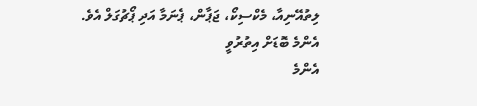ލިތުއޭނިއާ، މެކްސިކޯ، ޖަޕާން، ޕެނަމާ އަދި ޕޯޗުގަލް އެވެ.
އެންމެ ބޮޑަށް އިތުރުވީ
އެންމެ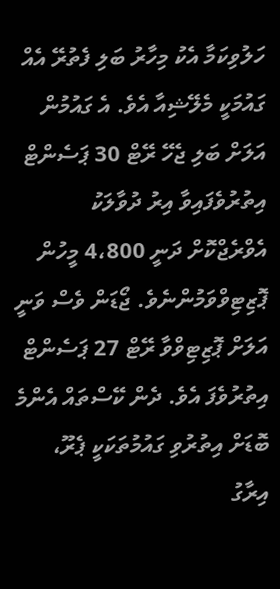ހަލުވިކަމާ އެކު މިހާރު ބަލި ފެތުރޭ އެއް ގައުމަކީ މެލޭޝިއާ އެވެ. އެ ގައުމުން އަލަށް ބަލި ޖެހޭ ރޭޓް 30 ޕަސެންޓް އިތުރުވެފައިވާ އިރު ދުވާލަކު އެވްރެޖްކޮށް ދަނީ 4،800 މީހުން ޕޮޒިޓިވްވަމުންނެވެ. ޖޯޑަން ވެސް ވަނީ އަލަށް ޕޮޒިޓިވްވާ ރޭޓް 27 ޕަސެންޓް އިތުރުވެފަ އެވެ. ދެން ކޭސްތައް އެންމެ ބޮޑަށް އިތުރުވި ގައުމުތަކަކީ ޕެރޫ، އިރާގު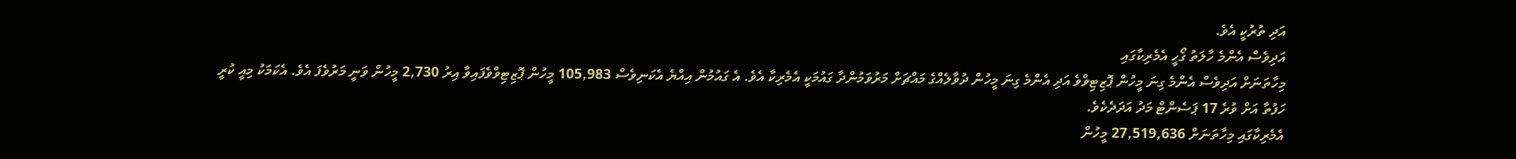އަދި ތުރުކީ އެވެ.
އަދިވެސް އެންމެ ހާލަތު ގޯހީ އެމެރިކާގައި
މިހާތަނަށް އަދިވެސް އެންމެ ގިނަ މީހުން ޕޮޒިޓިވްވެ އަދި އެންމެ ގިނަ މީހުން ދުވާލެއްގެ މައްޗަށް މަރުވަމުންދާ ގައުމަކީ އެމެރިކާ އެވެ. އެ ގައުމުން އިއްޔެ އެކަނިވެސް 105,983 މީހުން ޕޮޒިޓިވްވެފައިވާ އިރު 2,730 މީހުން ވަނީ މަރުވެފަ އެވެ. އެކަމަކު މިއީ ކުރީ ހަފުތާ އަށް ވުރެ 17 ޕަސެންޓް މަދު އަދަދެކެވެ.
އެމެރިކާގައި މިހާތަނަށް 27,519,636 މީހުން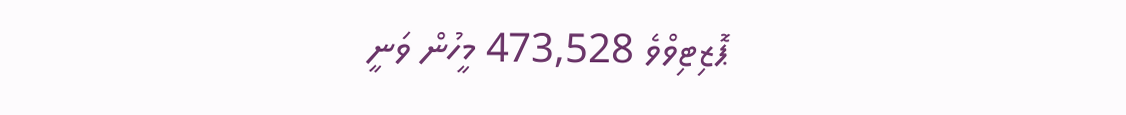ޕޮޒިޓިވްވެ 473,528 މީހުން ވަނީ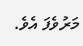މަރުވެފަ އެވެ.